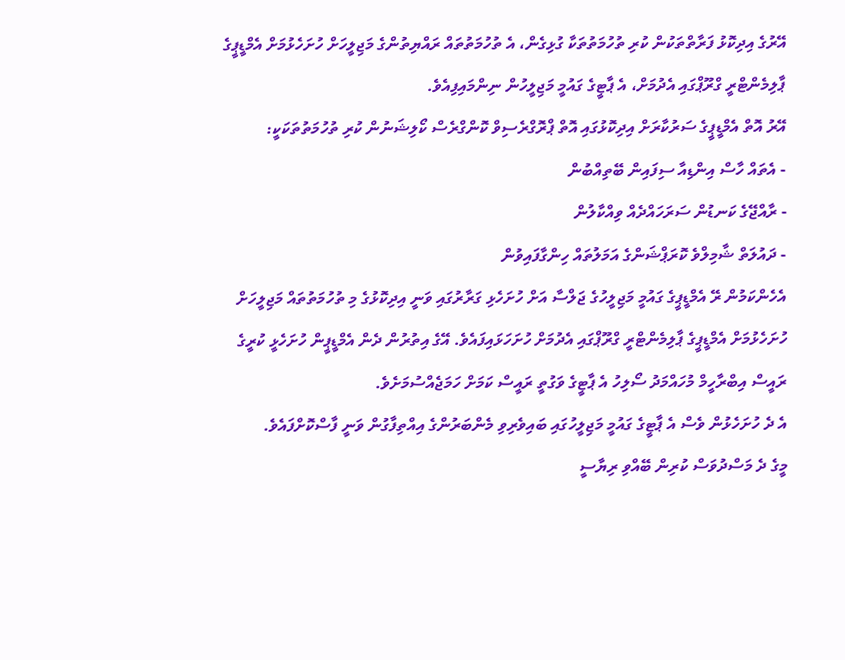އޭރުގެ އިދިކޮޅު ފަރާތްތަކުން ކުރި ތުހުމަތުތަކާ ގުޅިގެން، އެ ތުހުމަތުތައް ރައްޔިތުންގެ މަޖިލީހަށް ހުށަހެޅުމަށް އެމްޑީޕީގެ ޕާލިމެންޓްރީ ގްރޫޕްގައި އެދުމަށް، އެ ޕާޓީގެ ގައުމީ މަޖިލީހުން ނިންމައިފިއެވެ.
އޭރު އޮތް އެމްޑީޕީގެ ސަރުކާރަށް އިދިކޮޅުގައި އޮތް ޕްރޮގްރެސިވް ކޮންގްރެސް ކޯލިޝަނުން ކުރި ތުހުމަތުތަކަކީ:
- އެތައް ހާސް އިންޑިއާ ސިފައިން ބޭތިއްބުން
- ރާއްޖޭގެ ކަނޑުން ސަރަހައްދެއް ވިއްކާލުން
- ދައުލަތް ޝާމިލްވެ ކޮރަޕްޝަންގެ އަމަލުތައް ހިންގާފައިވުން
އެހެންކަމުން ރޭ އެމްޑީޕީގެ ގައުމީ މަޖިލީހުގެ ޖަލްސާ އަށް ހުށަހެޅި ގަރާރުގައި ވަނީ އިދިކޮޅުގެ މި ތުހުމަތުތައް މަޖިލީހަށް ހުށަހެޅުމަށް އެމްޑީޕީގެ ޕާލިމެންޓްރީ ގްރޫޕްގައި އެދުމަށް ހުށަހަޅައިފައެވެ. އޭގެ އިތުރުން ދެން އެމްޑީޕީން ހުށަހެޅީ ކުރީގެ ރައީސް އިބްރާހީމް މުހައްމަދު ސޯލިހު އެ ޕާޓީގެ ވަގުތީ ރައީސް ކަމަށް ހަމަޖެއްސުމަށެވެ.
އެ ދެ ހުށަހެޅުން ވެސް އެ ޕާޓީގެ ގައުމީ މަޖިލީހުގައި ބައިވެރިވި މެންބަރުންގެ އިއްތިފާގުން ވަނީ ފާސްކޮށްފައެވެ.
މީގެ ދެ މަސްދުވަސް ކުރިން ބޭއްވި ރިޔާސީ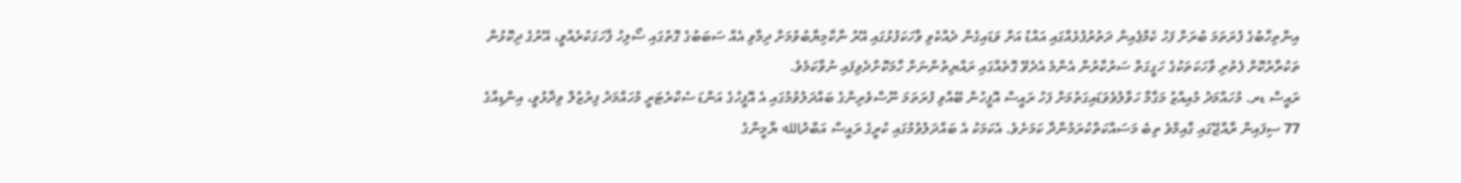އިންތިހާބުގެ ފުރަތަމަ ބުރަށް ފަހު ކެމްޕެއިން ދަތުރުފުޅެއްގައި އައްޑު އަށް ވަޑައިގެން ދެއްކެވި ވާހަކަފުޅުގައި އޭރު ނާކާމިޔާބުވުމަށް ދިމާވި އެއް ސަބަބުގެ ގޮތުގައި ސޯލިހު ފާހަގަކުރެއްވީ، އޭރުގެ ދިކޮޅުން ތަކުރާރުކޮށް ފެތުރި ވާހަކަތަކުގެ ހަގީގަތް ސަރުކާރުން އެންމެ އެދެވޭ ގޮތެއްގައި ރައްޔިތުންނަށް ހާމަކޮށްދެވިފައި ނުވާކަމެވެ.
ރައީސް ޑރ. މުހައްމަދު މުއިއްޒު މަގާމާ ހަވާލުވެވަޑައިގަތުމަށް ފަހު ރައީސް އޮފީހުން ބޭއްވި ފުރަތަމަ ނޫސްވެރިންގެ ބައްދަލުވުމުގައި އެ އޮފީހުގެ އަންޑަ ސެކްރެޓަރީ މުހައްމަދު ފިރުޒުލް ވިދާޅުވީ، އިންޑިއާގެ 77 ސިފައިން ރާއްޖޭގައި ގާއިމްވެ ތިބެ މަސައްކަތްކުރަމުންދާ ކަމަށެވެ. އެކަމަކު އެ ބައްދަލުވުމުގައި ކުރީގެ ރައީސް އަބްދުالله ޔާމީންގެ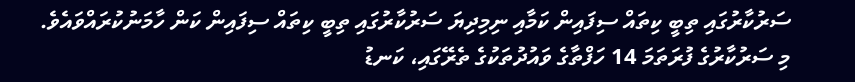ސަރުކާރުގައި ތިބީ ކިތައް ސިފައިން ކަމާއި ނިމިދިޔަ ސަރުކާރުގައި ތިބީ ކިތައް ސިފައިން ކަން ހާމަނުކުރައްވައެވެ.
މި ސަރުކާރުގެ ފުރަތަމަ 14 ހަފްތާގެ ވައުދުތަކުގެ ތެރޭގައި، ކަނޑު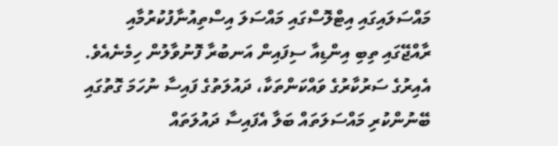މައްސަލައިގައި އިޓްލޮސްގައި މައްސަލަ އިސްތިއުނާފުކުރުމާއި ރާއްޖޭގައި ތިބި އިންޑިއާ ސިފައިން އަނބުރާ ފޮނުވާލުން ހިމެނެއެވެ.
އެއިރުގެ ސަރުކާރުގެ ވައްކަންތަކާ، ދައުލަތުގެ ފައިސާ ނުހަމަ ގޮތުގައި ބޭނުންކުރި މައްސަލަތައް ބަލާ އެފައިސާ ދައުލަތައް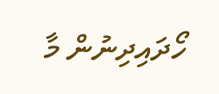ހޯދައިދިނުން މާ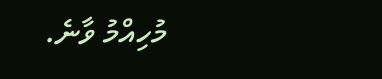މުހިއްމު ވާނެ.